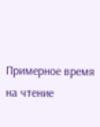Примерное время на чтение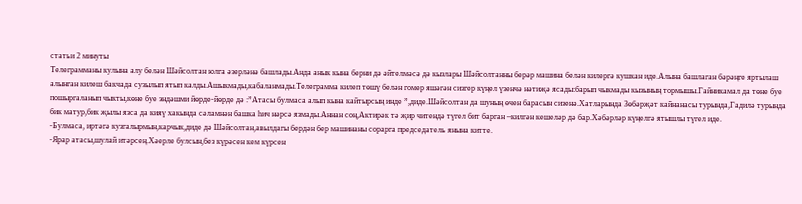статьи 2 минуты
Телеграмманы кулына алу белән Шәйсолтан юлга әзерләнә башлады.Анда анык кына берни дә әйтелмәсә дә кызлары Шәйсолтанны берәр машина белән килергә кушкан иде.Алына башлаган бәрәңге яртылаш алынган килеш бакчада сузылып ятып калды.Ашыкмады,кабаланмады.Телеграмма килеп төшү белән гомер яшәгән сизгер күңел үзенчә нәтиҗә ясады:барып чыкмады кызының тормышы.Гайникамал да төне буе пошыргаланып чыкты,көне буе эндәшми йөрде-йөрде дә :”Атасы булмаса алып кына кайтырсың инде ”,диде.Шәйсолтан да шуның өчен барасын сизенә.Хатларында Зөбәрҗәт кайнанасы турында,Гадилә турында бик матур,бик җылы язса да кияү хакында сәламнән башка һич нәрсә язмады.Аннан соң,Актирәк тә җир читендә түгел бит барган –килгән кешеләр дә бар.Хәбәрләр күңелгә ятышлы түгел иде.
-Булмаса, иртәгә кузгалырмын,карчык,диде дә Шәйсолтан,авылдагы бердән бер машинаны сорарга председатель янына китте.
-Ярар атасы,шулай итәрсең.Хәерле булсын,без күрәсен кем күрсен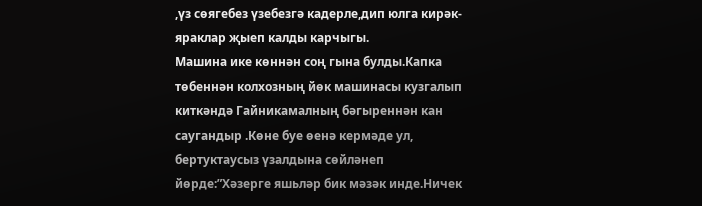,үз сөягебез үзебезгә кадерле,дип юлга кирәк- яраклар җыеп калды карчыгы.
Машина ике көннән соң гына булды.Капка төбеннән колхозның йөк машинасы кузгалып киткәндә Гайникамалның бәгыреннән кан саугандыр .Көне буе өенә кермәде ул, бертуктаусыз үзалдына сөйләнеп йөрде:”Хәзерге яшьләр бик мәзәк инде.Ничек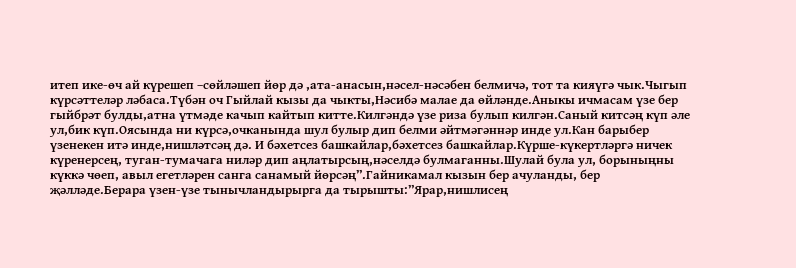итеп ике-өч ай күрешеп –сөйләшеп йөр дә ,ата-анасын,нәсел-нәсәбен белмичә, тот та кияүгә чык.Чыгып күрсәттеләр ләбаса.Түбән оч Гыйлай кызы да чыкты,Нәсибә малае да өйләнде.Аныкы ичмасам үзе бер гыйбрәт булды,атна үтмәде качып кайтып китте.Килгәндә үзе риза булып килгән.Саный китсәң күп әле ул,бик күп.Оясында ни күрсә,очканында шул булыр дип белми әйтмәгәннәр инде ул.Кан барыбер үзенекен итә инде,нишләтсәң дә. И бәхетсез башкайлар,бәхетсез башкайлар.Күрше-күкертләргә ничек күренерсең, туган-тумачага ниләр дип аңлатырсың,нәселдә булмаганны.Шулай була ул, борыныңны күккә чөеп, авыл егетләрен санга санамый йөрсәң”.Гайникамал кызын бер ачуланды, бер җәлләде.Берара үзен-үзе тынычландырырга да тырышты:”Ярар,нишлисең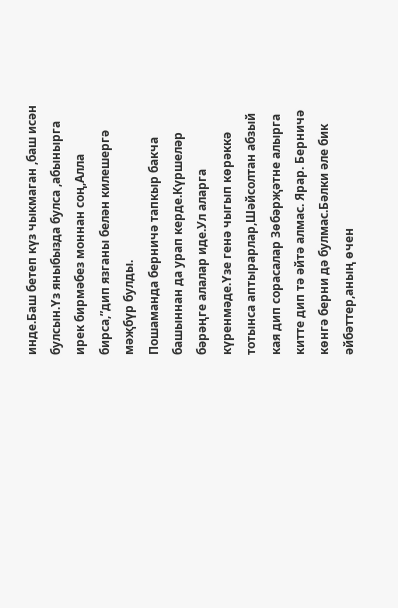инде.Баш бетеп күз чыкмаган ,баш исән булсын.Үз яныбызда булса ,абынырга ирек бирмәбез моннан соң,Алла бирса,”дип язганы белән килешергә мәҗбүр булды.
Пошаманда берничә тапкыр бакча башыннан да урап керде.Күршеләр бәрәңге алалар иде.Ул аларга күренмәде.Үзе генә чыгып көрәккә тотынса аптырарлар,Шәйсолтан абзый кая дип сорасалар Зөбәрҗәтне алырга китте дип тә әйтә алмас. Ярар. Берничә көнгә берни дә булмас.Бәлки әле бик әйбәттер,аның өчен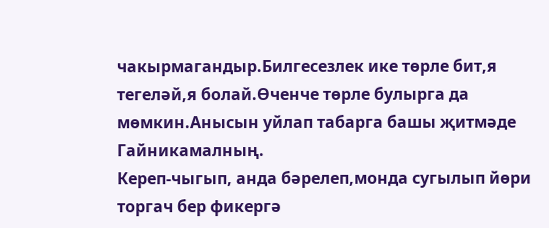чакырмагандыр.Билгесезлек ике төрле бит,я тегеләй,я болай.Өченче төрле булырга да мөмкин.Анысын уйлап табарга башы җитмәде Гайникамалның.
Кереп-чыгып, анда бәрелеп,монда сугылып йөри торгач бер фикергә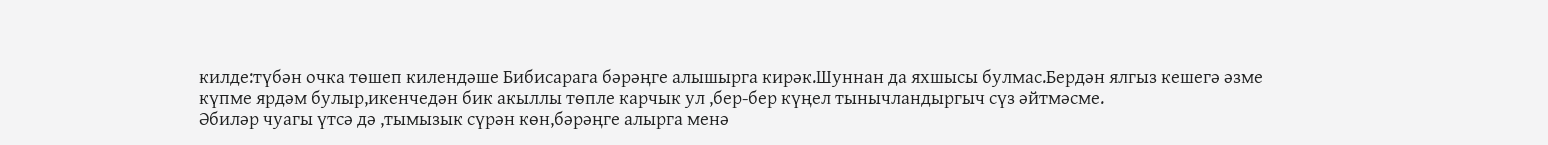килде:түбән очка төшеп килендәше Бибисарага бәрәңге алышырга кирәк.Шуннан да яхшысы булмас.Бердән ялгыз кешегә әзме күпме ярдәм булыр,икенчедән бик акыллы төпле карчык ул ,бер-бер күңел тынычландыргыч сүз әйтмәсме.
Әбиләр чуагы үтсә дә ,тымызык сүрән көн,бәрәңге алырга менә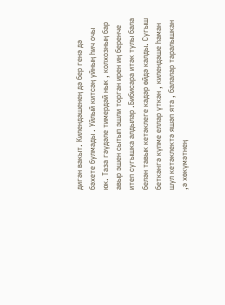дигән вакыт. Килендәшенең дә бер генә дә бәхете булмады . Уйлый китсәң уйның һич очы юк. Таза гәүдәле тимердәй нык , колхозның бар авыр эшен сытып эшли торган ирен иң беренче итеп сугышка алдылар .Бибисара итәк тулы бала белән тавык кетәклеге кадәр өйдә калды. Сугыш беткәнгә күпме еллар үткән , килендәше һаман шул кетәклектә яшәп ята , балалар таралышкан ,ә хөкүмәтнең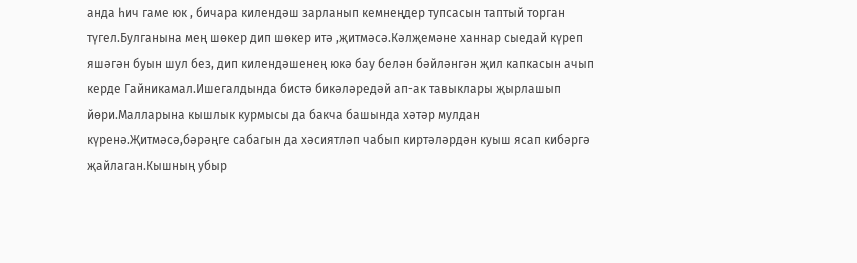анда һич гаме юк , бичара килендәш зарланып кемнеңдер тупсасын таптый торган түгел.Булганына мең шөкер дип шөкер итә ,җитмәсә.Кәлҗемәне ханнар сыедай күреп яшәгән буын шул без, дип килендәшенең юкә бау белән бәйләнгән җил капкасын ачып керде Гайникамал.Ишегалдында бистә бикәләредәй ап-ак тавыклары җырлашып йөри.Малларына кышлык курмысы да бакча башында хәтәр мулдан күренә.Җитмәсә,бәрәңге сабагын да хәсиятләп чабып киртәләрдән куыш ясап кибәргә җайлаган.Кышның убыр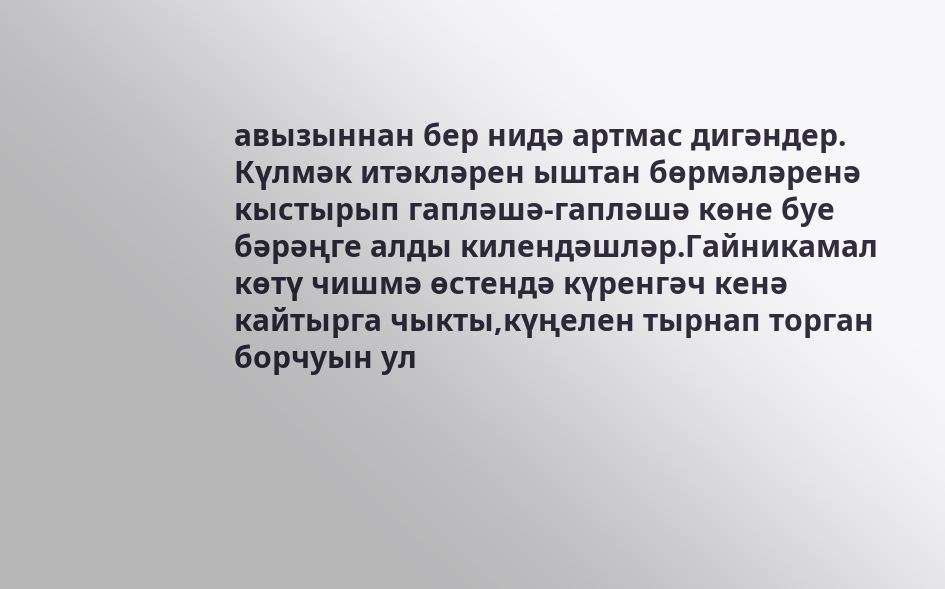авызыннан бер нидә артмас дигәндер.
Күлмәк итәкләрен ыштан бөрмәләренә кыстырып гапләшә-гапләшә көне буе бәрәңге алды килендәшләр.Гайникамал көтү чишмә өстендә күренгәч кенә кайтырга чыкты,күңелен тырнап торган борчуын ул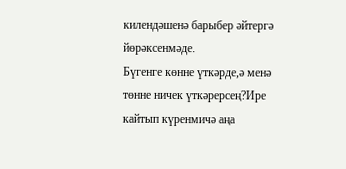килендәшенә барыбер әйтергә йөрәксенмәде.
Бүгенге көнне үткәрде,ә менә төнне ничек үткәрерсең?Ире кайтып күренмичә аңа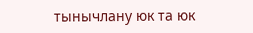тынычлану юк та юк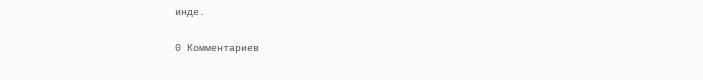инде.

0 Комментариев